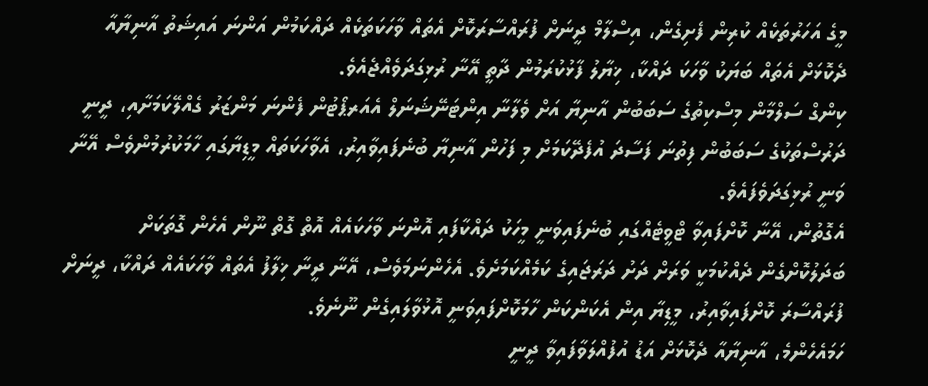މީގެ އަހަރުތަކެއް ކުރިން ފެށިގެން، އިސްލާމް ދީނަށް ފުރައްސާރަކޮށް އެތައް ވާހަކަތަކެއް ދައްކަމުން އަންނަ އައިޝަތު އާނިޔާއާ ދެކޮޅަށް އެތައް ބަޔަކު ވާހަކަ ދައްކާ، ޚިޔާލު ފާޅުކުރަމުން ދާތީ އޭނާ ރުޅިގަދަވެއްޖެއެވެ.
ކިންގް ސަލްމާން މިސްކިތުގެ ސަބަބުން އާނިޔާ އަށް ވެލާނާ އިންޓަނޭޝަނަލް އެއަރޕޯޓުން ފެންނަ މަންޒަރު ގެއްލޭކަމަށާއި، ދީނީ ދަރުސްތަކުގެ ސަބަބުން ފިތުނަ ފަސާދަ އުފެދޭކަމަށް މި ފަހުން އާނިޔާ ބުނެފައިވާއިރު، އެވާހަކަތައް މީޑިޔާގައި ހާމަކުރުމުންވެސް އޭނާ ވަނީ ރުޅިގަދަވެފައެވެ.
އެގޮތުން، އޭނާ ކޮށްފައިވާ ޓްވީޓެއްގައި ބުނެފައިވަނީ މީހަކު ދައްކާފައި އޮންނަ ވާހަކައެއް އޮތް ގޮތް ނޫން އެހެން ގޮތަކަށް ބަދަލުކޮށްގެން ދެއްކުމަކީ ވަރަށް ދަށު ދަރަޖައިގެ ކަމެއްކަމަށެވެ. އެހެންނަމަވެސް، އޭނާ ދީނާ ޚިލާފު އެތައް ވާހަކައެއް ދައްކާ، ދީނަށް ފުރައްސާރަ ކޮށްފައިވާއިރު، މީޑިޔާ އިން އެކަންކަން ހާމަކޮށްފައިވަނީ އޮޅުވާލައިގެން ނޫނެވެ.
ހަމައެހެންމެ، އާނިޔާއާ ދެކޮޅަށް އަޑު އުފުއްލަވާފައިވާ ދީނީ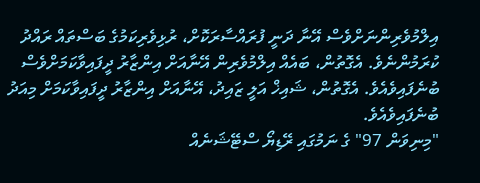އިލްމުވެރިންނަށްވެސް އޭނާ ދަނީ ފުރައްސާރަކޮށް، ރުޅިވެރިކަމުގެ ބަސްތައް ރައްދު ކުރަމުންނެވެ. އެގޮތުން، ބައެއް އިލްމުވެރިން އޭނާއަށް އިންޒާރު ދީފައިވާކަމަށްވެސް ބުނެފައިވެއެވެ. އެގޮތުން، ޝައިޚް އަލީ ޒައިދު، އޭނާއަށް އިންޒާރު ދީފައިވާކަމަށް މިއަދު ބުނެފައިވެއެވެ.
"މިނިވަން 97" ގެ ނަމުގައި ރޭޑިޔޯ ސްޓޭޝަނެއް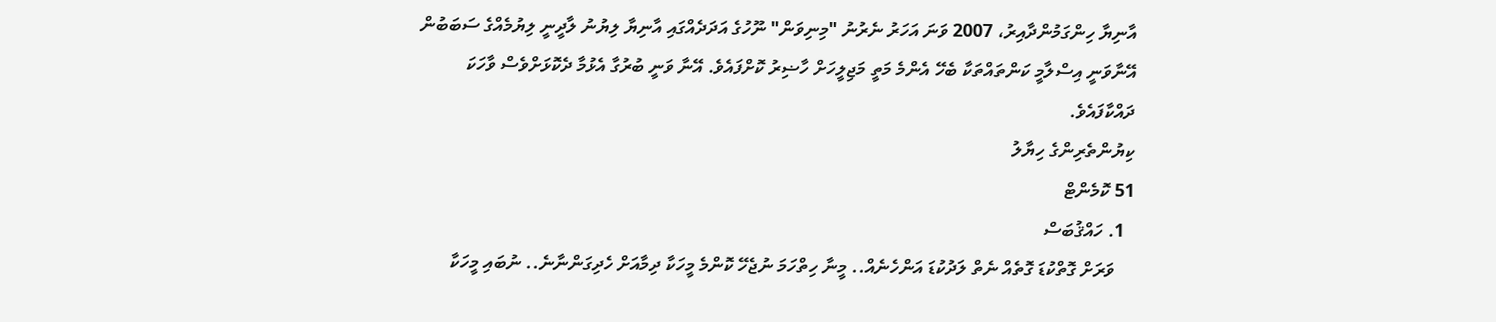އާނިޔާ ހިންގަމުންދާއިރު، 2007 ވަނަ އަހަރު ނެރުނު "މިނިވަން" ނޫހުގެ އަދަދެއްގައި އާނިޔާ ލިޔުނު ލާދީނީ ލިޔުމެއްގެ ސަބަބުން އޭނާވަނީ އިސްލާމީ ކަންތައްތަކާ ބެހޭ އެންމެ މަތީ މަޖިލީހަށް ހާޟިރު ކޮށްފައެވެ. އޭނާ ވަނީ ބުރުގާ އެޅުމާ ދެކޮޅަށްވެސް ވާހަކަ ދައްކާފައެވެ.
ކިޔުންތެރިންގެ ހިޔާލު
51 ކޮމެންޓް
  1. ހައްޤުބަސް
    ވަރަށް ގޮތްކުޑަ ގޮތެއް ނެތް ލަދުކުޑަ އަންހެނެއް.. މީނާ ހިތްހަމަ ނުޖެހޭ ކޮންމެ މީހަކާ ދިމާއަށް ހެދިގަންނާނެ.. ނުބައި މީހަކާ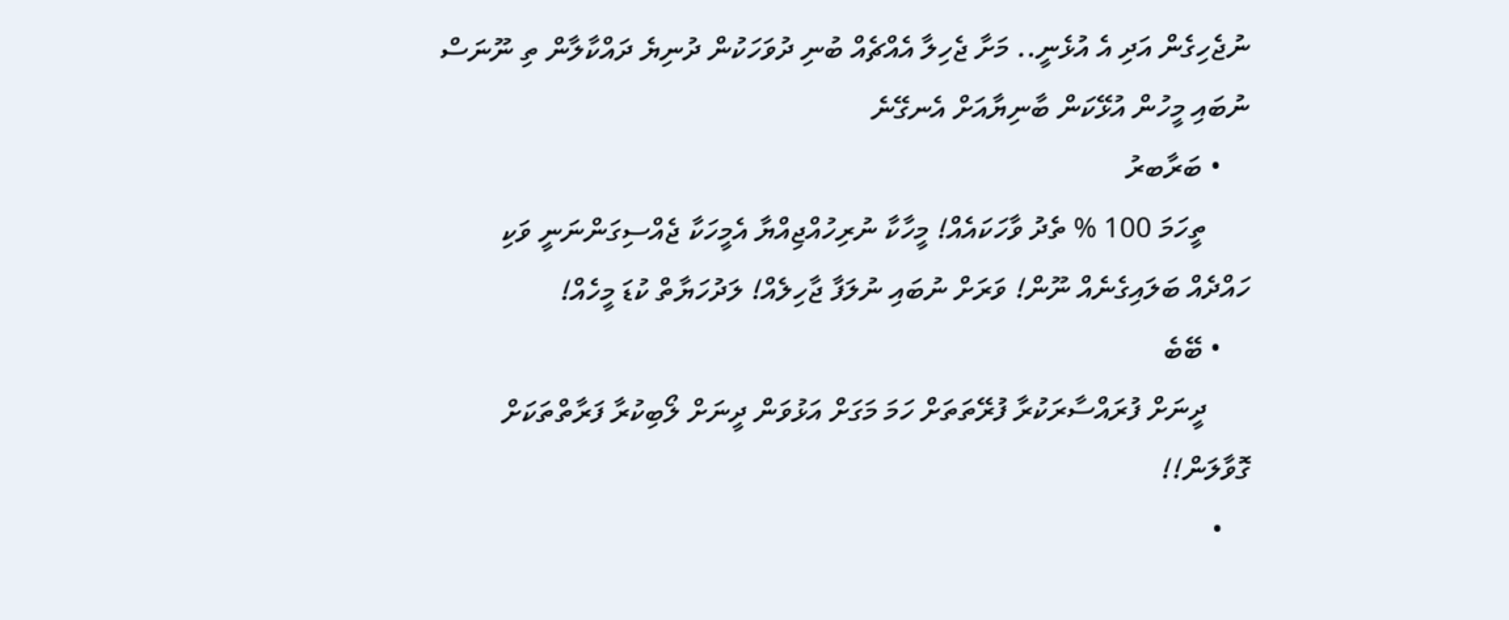ނުޖެހިގެން އަދި އެ އުޅެނީ.. މަށާ ޖެހިލާ އެއްޗެއް ބުނި ދުވަހަކުން ދުނިޔެ ދައްކާލާން ތި ނޫނަސް ނުބައި މީހުން އުޅޭކަން ބާނިޔާއަށް އެނގޭނެ
    • ބަރާބރު
      ތީހަމަ 100 % ތެދު ވާހަކައެއް! މީހާކާ ނުރިހުއްޖިއްޔާ އެމީހަކާ ޖެއްސިގަންނަނީ ވަކި ހައްދެއް ބަލައިގެނެއް ނޫން! ވަރަށް ނުބައި ނުލަފާ ޖާހިލެއް! ލަދުހަޔާތް ކުޑަ މީހެއް!
    • ބޭބެ
      ދީނަށް ފުރައްސާރަކުރާ ފުރޭތަތަށް ހަމަ މަގަށް އަޅުވަން ދީނަށް ލޯބިކުރާ ފަރާތްތަކަށް ގޮވާލަން!!
    •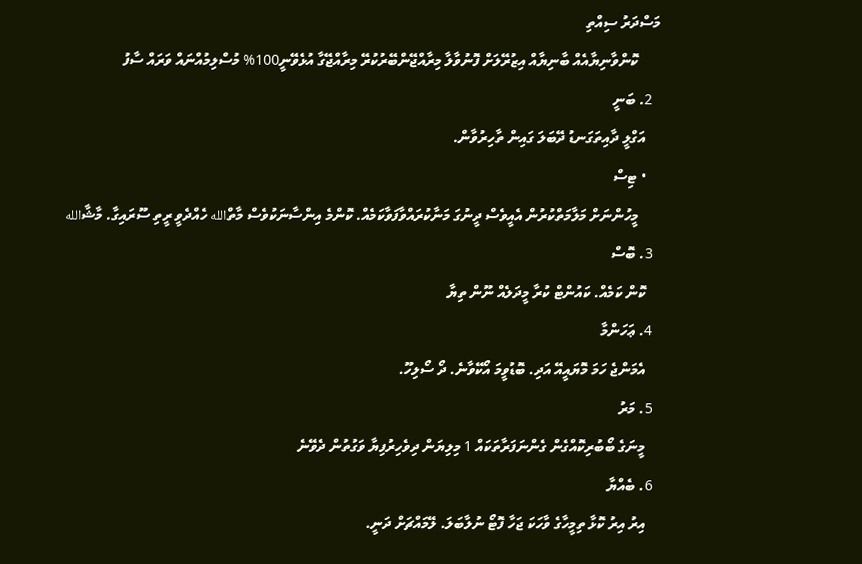މަސްދަރު ސިއްތި
      ކޮންވާނިޔާއެއް ބާނިޔާއް އިޒުރޭލަށް ފޮނުވާލާ މިރާއްޖޭންބޭރުކުރޭ މިރާއްޖޭގާ އުޅެވޭނީ100% މުސްލިމުއްނައް ވަރައް ސާފު
  2. ބަނީ
    އަގްލީ ދާއިތަގަނޑު ދޭބަލަ ގައިން ތާހިރުވާން.
    • ޓިސް
      މީހުންނަށް މަލާމަތްކުރުން އެއީވެސް ދީނުގަ މަނާކުރައްވާފަވާކަމެއް. ކޮންމެ އިންސާނަކުވެސް މާތްالله ހެއްދެވީ ރީތި ސޫރައިގާ. މާޝާالله
  3. ބޮސް
    ކޮން ކަމެއް. ކައުންޓް ކުރާ މީދަލެއް ނޫން ތިޔާ
  4. ޢަހަންމާ
    އެމަންޖެ ހަމަ މޮޔައީއޭ އަދި. ބޮޑުވީމަ އޯކޭވާނެ. ދޯ ސޯލިހޫ.
  5. މަރު
    މީނަގެ ބޯބުރިކޮއްގެން ގެންނަފަރާތަކައް 1 މިލިޔަން ދިވެހިރުފިޔާ ވަގުތުން ދެވޭނެ
  6. ބެއްޔާ
    އިރު އިރު ކޮޅާ ތިމީހާގެ ވާހަކަ ޖަހާ ފޮޓޯ ނުލާބަލަ. ލޭމައްޗަށް ދަނީ.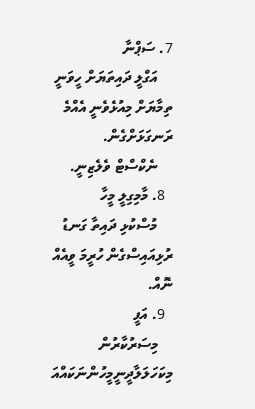7. ސަޕްނާ
    އަގްލީ ދައިތަޔަށް ހީވަނީ ތިމާޔަށް މިއުޅެވެނީ އެއްމެ ރަނގަޅަށްގެން.
    ނެކްސްޓް ވެލެޒިނީ.
  8. މާމިގިލީ މީހާ
    މުސްކުޅި ދައިތާ ގަނޑު ރުޅިއައިސްގެން ހުރީމަ ވީއެއް ނޮއް.
  9. އަފީ
    މިސަރުކާރުން މިކަހަލަލާދީނީމީހުންނަކައްއަ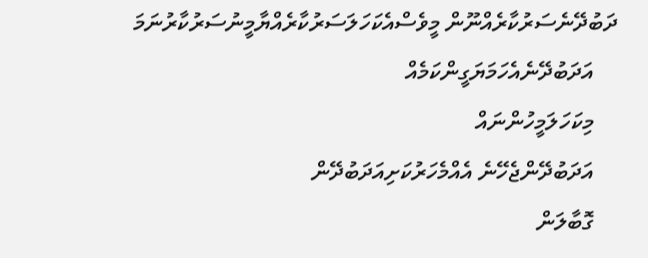ދަބުދޭނެސަރުކާރެއްނޫން މީވެސްއެކަހަލަސަރުކާރެއްޔާމީނުސަރުކާރުނަމަ
    އަދަބުދޭނެއެހަމަޔަގީންކަމެއް
    މިކަހަލަމީހުންނައް
    އަދަބުދޭންޖެހޭނެ އެއްމެހަރުކަށިއަދަބުދޭން
    ގޮބާލަން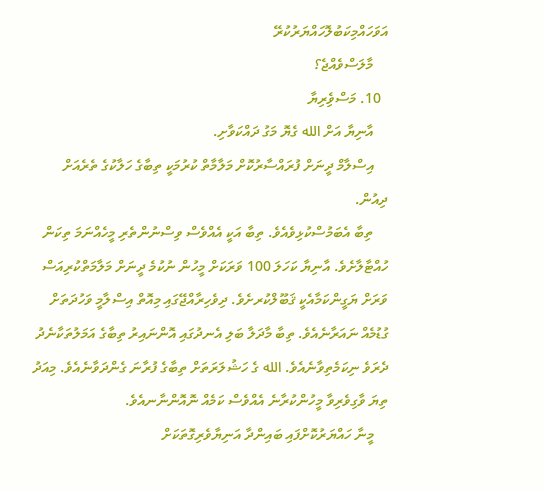އަވަހައްމިކަބުލޮހައްޔަރުކުރޭ
    މާލަސްވެއްޖެ؟
  10. މަސްވެިރިޔާ
    އާނިޔާ އަށް الله ގެޔޮ މަގު ދައްކަވާށި.
    އިސްލާމް ދީނަށް ފުރައްސާރުކޮށް މަލާމާތް ކުރުމަކީ ތިބާގެ ހަލާކުގެ ތެރެއަށް ދިއުން.
    ތިބާ އެބަމުސްކުޅިވެއެވެ. ތިބާ އަކީ އެއްވެސް ވިސްނުންތެރި މީހެއްނަމަ ތިކަން ހުއްޓާލާށެވެ. އާނިޔާ ކަހަލަ 100 ވަރަކަށް މީހުން ނުކުމެ ދީނަށް މަލާމަތްކުރިއަސް ވަރަށް ޔަގީންކަމާއެކީ ޤަބޫލްކުރށެވެ. ދިވެހިރާއްޖޭގައި މިއޮތް އިސްލާމީ ވަހުދަތަށް ގުޑުމެއް ނައަރާނެއެވެ. ތިބާ މާދަލާ ބަލި އެނދުގައި އޮންނައިރު ތިބާގެ އަމަލުތަކާނެދު ދެރަވެ ނިކަމެތިވާނެއެވެ. الله ގެ ހަޝުލަރަތަށް ތިބާގެ ފުރާނަ ގެންދަވާނެއެވެ. މިއަދު ތިޔަ ވާގިވެރިވާ މީހުންކުރާނެ އެއްވެސް ކަމެއް ނޮއޮންނާނއެވެ.
    މީނާ ހައްޔަރުކޮށްފައި ބައިންދާ އަނިޔާވެރިގޮތަކަށް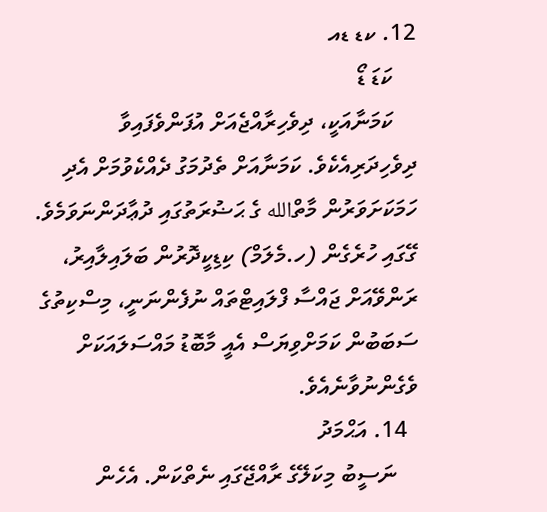12. ކޑ ޑއ
    ކަޑަ ޑޯ
    ކަމަނާއަކީ، ދިވެހިރާއްޖެއަށް އުފަންވެފައިވާ ދިވެހިދަރިއެކެވެ. ކަމަނާއަށް ތެދުމަގު ދެއްކެވުމަށް އެދި ހަމަކަށަވަރުން މާތްالله ގެ ޙަޟުރަތުގައި ދުޢާދަންނަވަމެވެ. ގޭގައި ހުރެގެން (ހ.މެލަމް) ކިޑިކީދޮރުން ބަލައިލާއިރު، ރަންވޭއަށް ޖައްސާ ފްލައިޓްތައް ނުފެންނަނީ، މިސްކިތުގެ ސަބަބުން ކަމަށްވިޔަސް އެއީ މާބޮޑު މައްސަލައަކަށް ވެގެންނުވާނެއެވެ.
  14. އަޙްމަދު
    ނަސީބު މިކަލޭގެ ރާއްޖޭގައި ނެތްކަން. އެހެން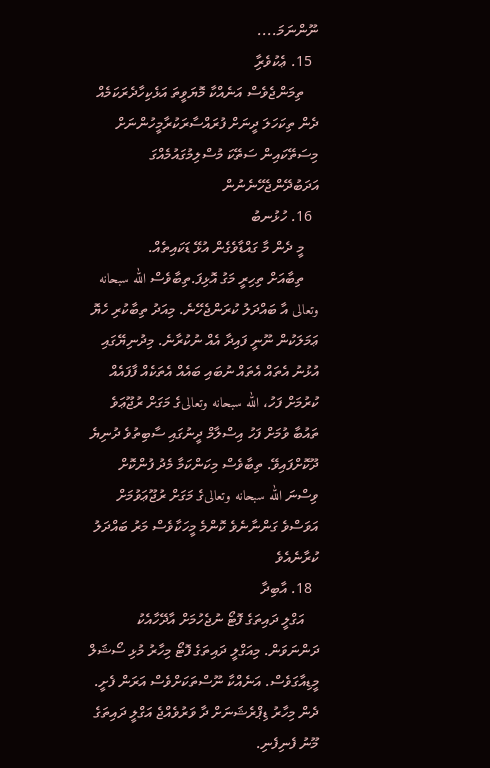ނޫންނަމަ....
  15. ޢެކުވެރިާ
    ތިމަންޖެވެސް އަނެއްކާ މޮޔަވީތަ އަޅެކިހާދެރަކަމެއް ދެން ތިކަހަލަ ދީނަށް ފުރައްސާރަކުރާމީހުންނަށް މިސަތޭކައިން ސަތޭކަ މުސްލިމުގައުމެއްގަ އަދަބުދޭންޖެހޭނެނުން
  16. ހުޅުނބު
    މީ ދެން މާ ގައްޑާވެގެން އުޅޭ ޑަކައިތެއް.
    ތިބާއަށް ތިހިރީ މަގު އޮޅިފަ.ތިބާވެސް الله سبحانه وتعالى އާ ބައްދަލު ކުރަންޖެހޭނެ. މިއަދު ތިބާކުރި ހެޔޮ ޢަމަލަކުން ނޫނީ ފައިދާ އެއް ނުކުރާނެ. މިދުނިޔޭގައި އުޅުނު އެތައް އެތައް ނުބައި ބައެއް އެތަކެއް ފާފައެއް ކުރުމަށް ފަހު، الله سبحانه وتعالىގެ މަގަށް ރުޖޫޢަވެ ތައުބާ ވުމަށް ފަހު އިސްލާމް ދީނުގައި ސާބިތުވެ ދުނިޔެ ދޫކޮށްފައިވޭ. ތިބާވެސް މިކަންކަމާ މެދު ފުންކޮށް ވިސްނަ الله سبحانه وتعالىގެ މަގަށް ރުޖޫޢަވުމަށް އަވަސްވެ ގަންނާނެވެ ކޮންމެ މީހަކާވެސް މަރު ބައްދަލު ކުރާނެއެވެ
  18. އާބިދާ
    އަގްލީ ދައިތަގެ ފޮޓޯ ނުޖެހުމަށް އާދޭހާއެކު ދަންނަވަން. މިއަގްލީ ދައިތަގެ ފޮޓޯ މިހާރު މުޅި ސޯޝަލް މީޑިއާގަވެސް. އަނެއްކާ ނޫސްތަކަށްވެސް އަރަން ފެށީ. ދެން މިހާރު ޑިޕްރެޝަނަށް ދާ ވަރުވެއްޖެ އަގްލީ ދައިތަގެ މޫނު ފެނިފެނި.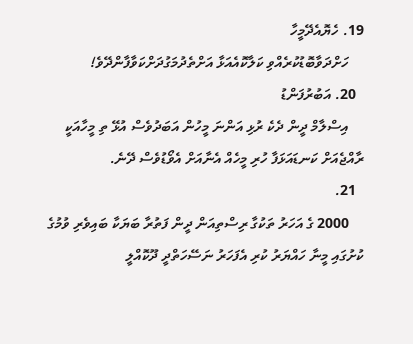19. ހެޔޮއެދޭމީހާ
    ހަށްދަވާބޮޑުކުރެއްވި ކަލާކޮއެއަޅާ އަށްތެދުމަގުދަށްކަވާފާންދޭވެ!
  20. އަބުރުފަންޑު
    އިސްލާމް ދީން ދެކެ ރުޅި އަންނަ މީހުން އަބަދުވެސް އުޅޭ ތި މީހާއަކީ ރާއްޖެއަށް ކަނޑައަޅަފާ ހުރި މީހެއް އެނާއަށް އެވޯޑުވެސް ދޭނެ.
  21.
    2000 ގެ އަހަރު ތަކުގާ ރިސްތިއަން ދީން ފަތުރާ ބަޔަކާ ބައިވެރި ވުމުގެ ކުށުގައި މީނާ ހައްޔަރު ކުރި އެފަހަރު ނަސޭހަތްދީ ދޫކޮއްލީ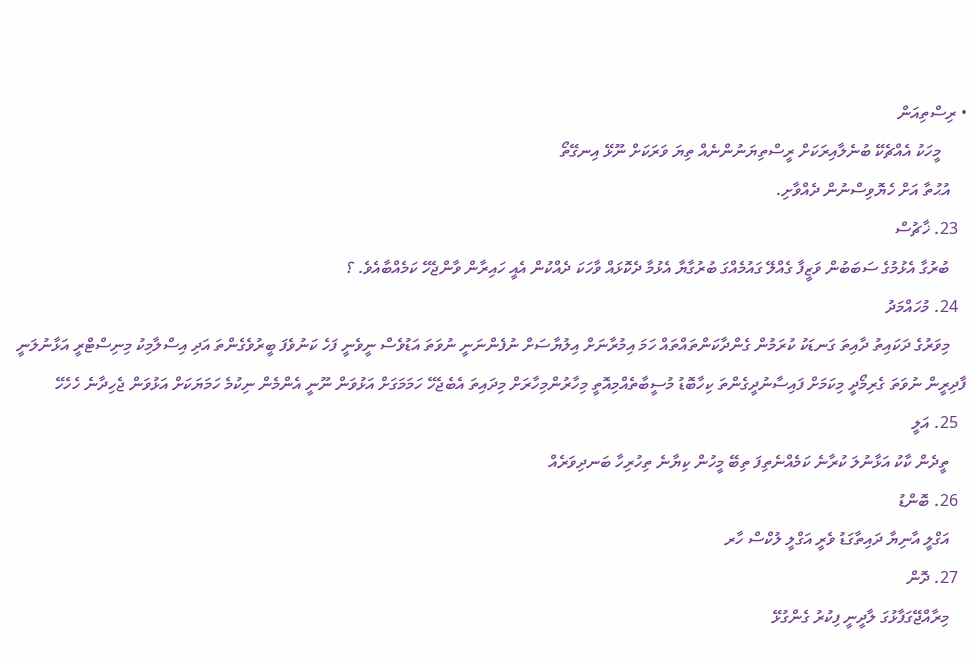• ރިސްތިއަން
      މީހަކު އެއްޗެކޭ ބުނެލާއިރަކަށް ރީސްތިޔަނުންނެއް ތިޔަ ވަރަކަށް ނޫޅޭ އިނގޭތޯ
    އުޙުތާ އަށް ހެޔޮވިސްނުން ދެއްވާށި.
  23. ޚާޗުސް
    ބުރުގާ އެޅުމުގެ ސަބަބުން ވަޒީފާ ގެއްލޭ ގައުމެއްގަ ބުރުގާޔާ އެޅުމާ ދެކޮޅައް ވާހަކަ ދެއްކުން އެއީ ހައިރާން ވާންޖެހޭ ކަމެއްބާއެވެ. ؟
  24. މުހައްމަދު
    މިވަރުގެ ދަކައިތު ދާއިތަ ގަނޑަކު ކުރަމުން ގެންދާކަންތައްތައް ހަމަ އިމުރާނަށް އިލުޔާސަށް ނުފެންނަނީ ނުވަތަ އަޑުވެސް ނީވެނީ ފަހެ ކަނުވެފަ ބީރުވެގެންތަ އަދި އިސްލާމިކު މިނިސްޓްރީ އަޅާނުލަނީ ފާދިރީން ނުވަތަ ގެރިމޯދީ މިކަމަށް ފައިސާނުދީގެންތަ ކިހާބޮޑު މުސީބާތެއްމިއޮތީ މިހާރުންމިހާރަށް މިދައިތަ އެބެޖެހޭ ހަމަމަގަށް އަޅުވަން ނޫނީ އެންމެން ނިކުމެ ހަމަޔަކަށް އަޅުވަން ޖެހިދާނެ ހެހެހޭ
  25. އަލީ
    ތީދެން ކާކު އަޅާނުލަ ކުރާނެ ކަމެއްނެތިފަ ތިބޭ މީހުން ކިޔާނެ ތިހުރިހާ ބަނދިވަރެއް
  26. ބޮންޑު
    އަގްލީ އާނިޔާ ދައިތާގަޑު ވެރީ އަގްލީ ލުކްސް ހާރ
  27. ދޮން
    މިރާއްޖޭގަފާޅުގަ ލާދީނީ ފިކުރު ގެންގުޅޭ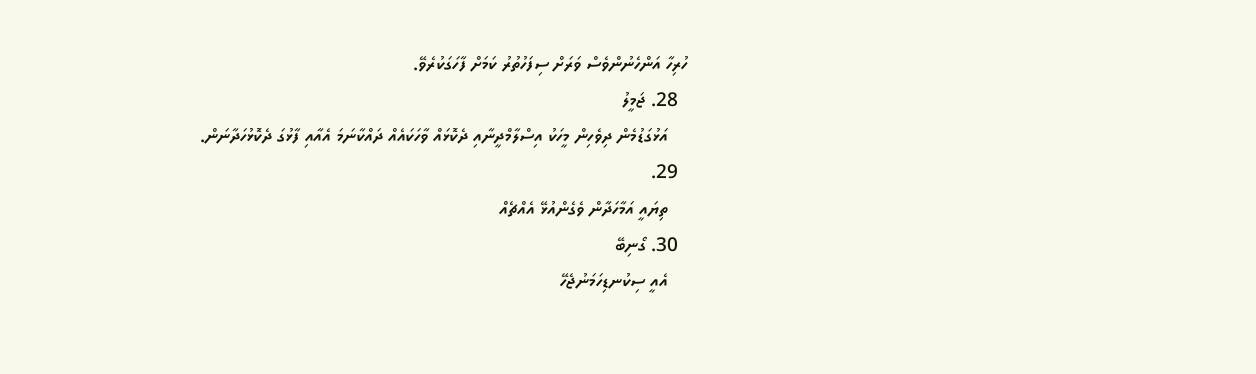ހުރިހާ އަންހެނުންވެސް ވަރަށް ސިފަހުތުރު ކަމަށް ފާހަގަކުރެވޭ.
  28. ޖަމީލު
    އަޅުގަޑުމެން ދިވެހިން މީހަކު އިސްލާމްދީނާއި ދެކޮޅައް ވާހަކައެއް ދައްކާނަމަ އެއާއި ފާޅުގަ ދެކޮޅުހަދާނަން.
  29.
    ތިޔައީ އަމާހަދާން ވެގެންއުޅޭ އެއްޗެއް
  30. ގޯނިބޭ
    އެއީ ސިކުނޑިހަމަނުޖެހޭ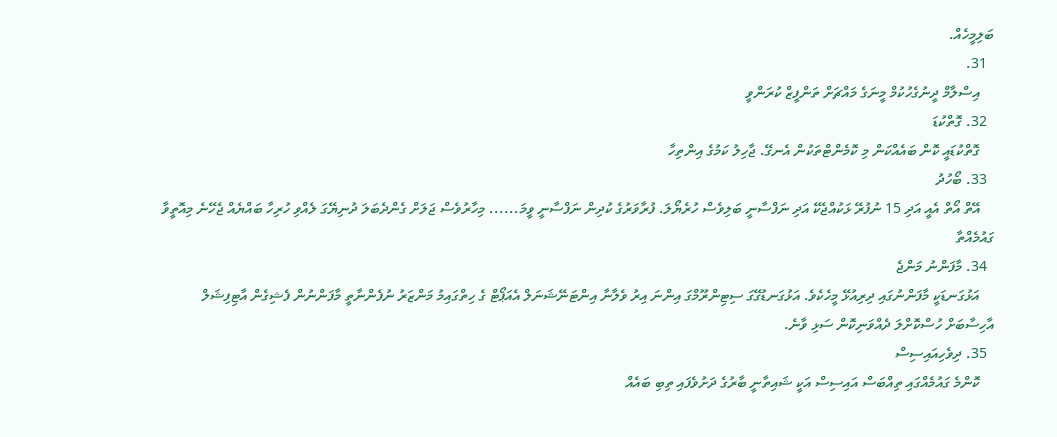ބަލިމީހެއް.
  31.
    އިސްލާމް ދީނުގެހުކުމް މީނަގެ މައްޗަށް ތަންފީޒް ކުރަންވީ
  32. ގޮތްކުޑަ
    ގޮތްކުޑައީ ކޮން ބައެއްކަން މި ކޮމެންޓްތަކުން އެނގޭ. ޖާހިލު ކަމުގެ އިންތިހާ
  33. ބޯހުދު
    އޭތް އޯތް އެއީ އަދި 15 ނުފުރޭ ޅަކުއްޖެކޭ އަދި ނަފްސާނީ ބަލިވެސް ހުރެޔޯލަ. ފުރާވަރުގެ ކުދިން ނަފްސާނީ ވީމަ...... މިހާރުވެސް ޖަލަށް ގެންދެބަލަ ދުނިޔޭގަ ލެއްވި ހުރިހާ ބައްޔެއް ޖެހޭނެ މިއޮތީވާ ގައުމެއްތާ
  34. މާފަންނު މަންޖެ
    އަޅުގަނޑަކީ މާފަންނުގައި ދިރިއުޅޭ މީހެކެވެ. އަޅުގަނޑުގޭގަ ސިޓިންރޫމްގަ އިންނަ އިރު ވެލާނާ އިންޓަނޭޝަނަލް އެއަޕޯޓް ގެ ހިތްގައިމު މަންޒަރު ނުފެންނާތީ މާފަންނުން ފެޝިގެން އާޓިފިޝަލް އާހިސާބަށް ހުސްކޮށްލަ ދެއްވަނިކޮން ސަޅި ވާނެ.
  35. ދިވެހިއައިސިސް
    ކޮންމެ ގައުމެއްގައި ތިއްބަސް އައިސިސް އަކީ ޝައިތާނީ ބާރުގެ ދަށުވެފައި ތިބި ބައެއް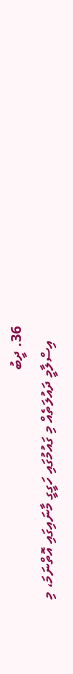36. ދީބު
    އިސްލާމީ ދައުލަތެއް މި ގައުމުގައި ހަގީގީ މާނައިގައި އޮތްނަމަ، މި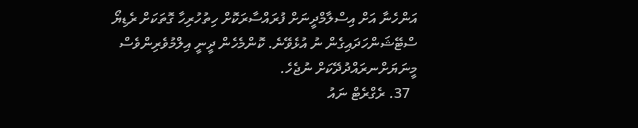އަންހެނާ އަށް އިސްލާމްދީނަށް ފުރައްސާރަކޮށް ހިތުހުރިހާ ގޮތަކަށް ރެޑިޔޯ ސްޓޭޝަންހަދައިގެން ނު އުޅެވޭނެ. ކޮންމެހެން ދީނީ އިލްމުވެރިންވެސް މީނަޔަށްނރައްދުދޭކަށް ނުޖެހެ.
  37. ރެގްރެޓް ނައު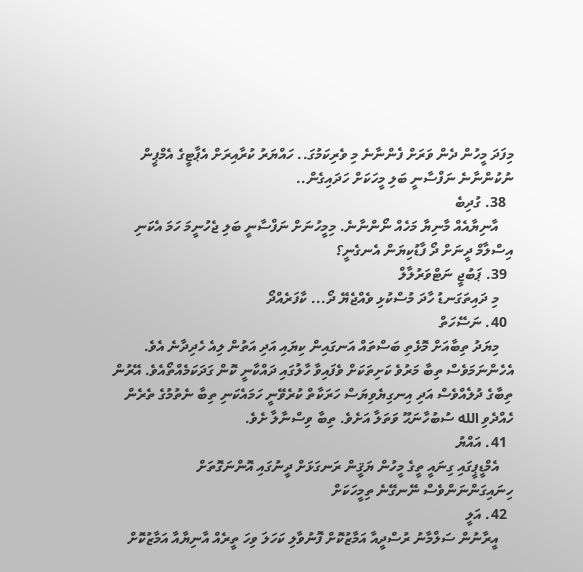މިފަދަ މީހުން ދެން ވަރަށް ފެންނާނެ މި ވެރިކަމުގަ.. ހައްޔަރު ކުރާއިރަށް އެޕާޓީގެ އެމްޕީން ނުކުންނާނެ ނަފްސާނީ ބަލި މީހަކަށް ހަދައިގެން..
  38. ގުދިބެ
    އާނިޔާއެއް މާނިޔާ މަހެއް ނޯންނާނެ. މިމީހުނަށް ނަފްސާނީ ބަލި ޖެހުނީމަ ހަމަ އެކަނި އިސްލާމް ދީނަށް ދޯ ފާޑުކިޔަން އެނގެނީ؟
  39. ޕަބުޖީ ނަޓްވަރުލާލް
    މި ދައިތަގަނޑު ހާދަ މުސްކުޅި ވެއްޖެޔޭ ދޯ... ކާފަރެއްދޯ
  40. ނަސޭހަތް
    މިޔަދު ތިބާއަށް މޮޅެތި ބަސްތައް އަނގައިން ކިޔައި އަދި އަތުން ލިއެ ހެދިދާނެ އެވެ. އެހެންނަމަވެސް ތިބާ މަރުވެ ކަށިތަކަށް ވެފައިވާ ހާލުގައި ދައްކާނީ ކޮން ގަދަކަމެއްތޯއެވެ. އޭރުން ތިބާގެ ދުލެއްވެސް އަދި އިނގިޔެވިޔަސް ހަރަކާތް ކުރެވޭނީ ހަމައެކަނި ތިބާ ނެތުމުގެ ތެރެން ހެއްދެވި الله ސުބުހާނަޙޫ ވަތަލާ އަށެވެ. ތިބާ ވިސްނާލާ ށެވެ.
  41. އައްޔު
    އެމްޑީޕީގައި ގިނައީ ތީގެ މީހުން ޔަޤީން ރަނގަޅަށް ދީނުގައި އޮންނަގޮތަށް ހިނައިގަންނަންވެސް ނޭނގޭނެ ތިމީހަކަށް
  42. އަލީ
    އީރާނުން ސަލްމާނު ރުސްދީއާ އަމާޒުކޮށް ފޮނުވާލި ކަހަލަ ވިހަ ތީރެއް އާނިޔާއާ އަމާޒުކޮށް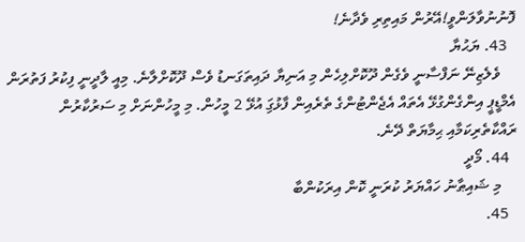ފޮނުނުވާލަންވީ!އޭރުން މައިތިރި ވެދާނެ!
  43. ޔަޙުޔާ
    ވެލެޒިނޭ ނަފްސާނީ ވެގެން ދޫކޮށްލިހެން މި އަނިޔާ ދައިތަގަނޑު ވެސް ދޫކޮށްލާނެ. މިއީ ލާދީނީ ފިކުރު ފަތުރަން އެމްޑީޕީ އިންގެންގުޅޭ އެތައް އެޖެންޓުންގެ ތެރެއިން ފާޅުގަި އުޅޭ 2 މީހުން. މި މީހުންނަށް މި ސަރުކާރުން ރައްކާތެރިކަމާއި ޙިމާޔަތް ދޭނެ.
  44. މޯދީ
    މި ޝައިޠާނު ހައްޔަރު ކުރަނީ ކޮން އިރަކުންބާ
  45.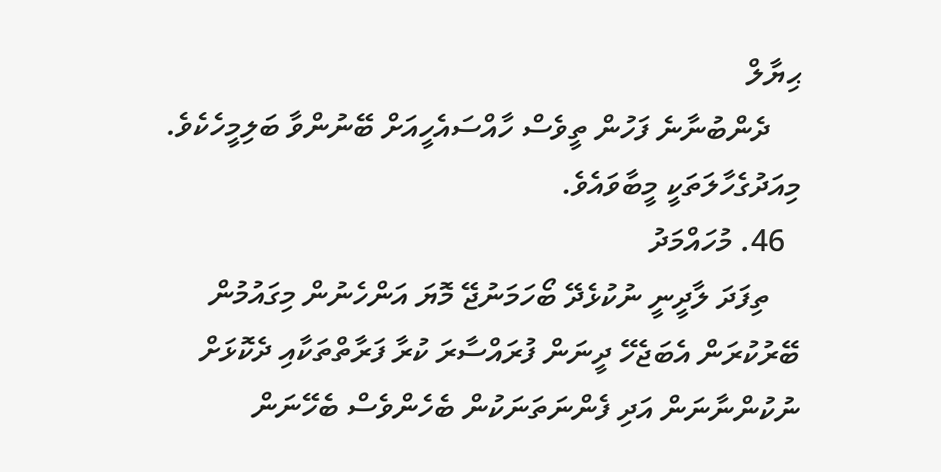ޙިޔާލް
    ދެންބުނާނެ ފަހުން ތީވެސް ހާއްސައެހީއަށް ބޭނުންވާ ބަލިމީހެކެވެ. މިއަދުގެހާލަތަކީ މީބާވައެވެ.
  46. މުހައްމަދު
    ތިފަދަ ލާދީނީ ނުކުޅެދޭ ބޯހަމަނުޖޭ މޮޔަ އަންހެނުން މިގައުމުން ބޭރުކުރަން އެބަޖެހޭ ދީނަން ފުރައްސާރަ ކުރާ ފަރާތްތަކާއި ދެކޮޅަށް ނުކުންނާނަން އަދި ފެންނަތަނަކުން ބެހެންވެސް ބެހޭނަން